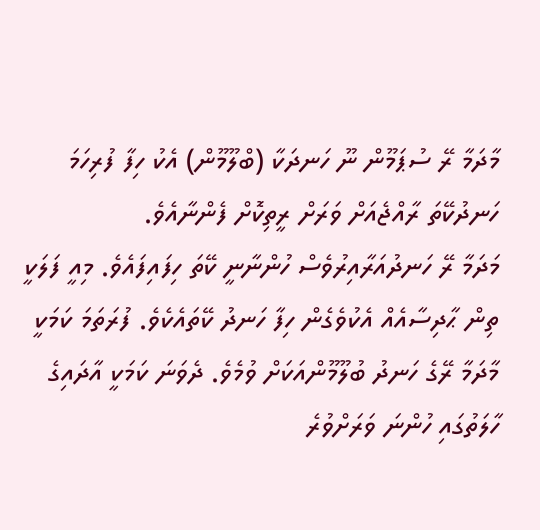މާދަމާ ރޭ ސުޕަމޫން ނޫ ހަނދަކާ (ބްލޫމޫން) އެކު ހިފާ ފުރިހަމަ ހަނދުކޭތަ ރާއްޖެއަށް ވަރަށް ރީތިކޮށް ފެންނާއެވެ.
މަދަމާ ރޭ ހަނދުއަރާއިރުވެސް ހުންނާނީ ކޭތަ ހިފައިފައެވެ. މިއީ ފަލަކީ ތިން ޙާދިސާއެއް އެކުވެގެން ހިފާ ހަނދު ކޭތައެކެވެ. ފުރަތަމަ ކަމަކީ މާދަމާ ރޭގެ ހަނދު ބުލޫމޫންއަކަށް ވުމެވެ. ދެވަނަ ކަމަކީ އާދައިގެ ހާލަތުގައި ހުންނަ ވަރަށްވުރެ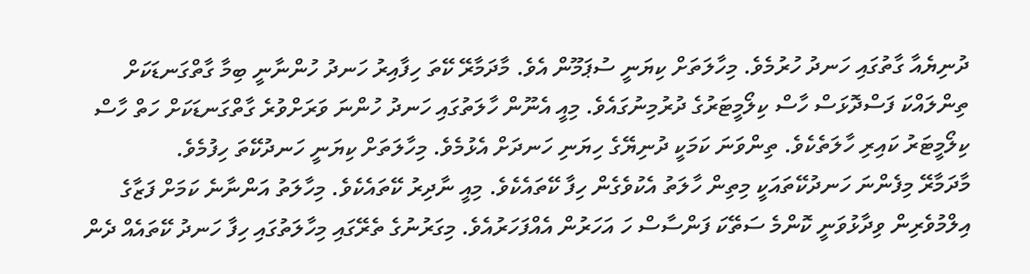ދުނިޔެއާ ގާތުގައި ހަނދު ހުރުމެވެ. މިހާލަތަށް ކިޔަނީ ސުޕަމޫން އެވެ. މާދަމާރޭ ކޭތަ ހިފާއިރު ހަނދު ހުންނާނީ ބިމާ ގާތްގަނޑަކަށް ތިންލައްކަ ފަސްދޮޅަސް ހާސް ކިލޯމީޓަރުގެ ދުރުމިނުގައެވެ. މިއީ އެނޫން ހާލަތުގައި ހަނދު ހުންނަ ވަރަށްވުރެ ގާތްގަނޑަކަށް ހަތް ހާސް ކިލޯމީޓަރު ކައިރި ހާލަތެކެވެ. ތިންވަނަ ކަމަކީ ދުނިޔޭގެ ހިޔަނި ހަނދަށް އެޅުމެވެ. މިހާލަތަށް ކިޔަނީ ހަނދުކޭތަ ހިފުމެވެ.
މާދަމާރޭ މިފެންނަ ހަނދުކޭތައަކީ މިތިން ހާލަތު އެކުވެގެން ހިފާ ކޭތައެކެވެ. މިއީ ނާދިރު ކޭތައެކެވެ. މިހާލަތު އަންނާނެ ކަމަށް ފަޒާގެ އިލްމުވެރިން ވިދާޅުވަނީ ކޮންމެ ސަތޭކަ ފަންސާސް ހަ އަހަރުން އެއްފަހަރުއެވެ. މިގަރުނުގެ ތެރޭގައި މިހާލަތުގައި ހިފާ ހަނދު ކޭތައެއް ދެން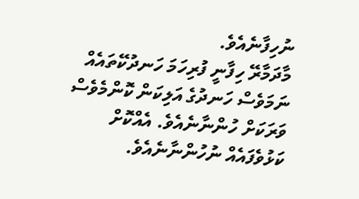ނުހިފާނެއެވެ.
މާދަމާރޭ ހިފާނީ ފުރިހަމަ ހަނދުކޭތައެއް ނަމަވެސް ހަނދުގެ އަލިކަން ކޮންމެވެސް ވަރަކަށް ހުންނާނެއެވެ. އެއްކޮށް ކަޅުވެފައެއް ނުހުންނާނެއެވެ.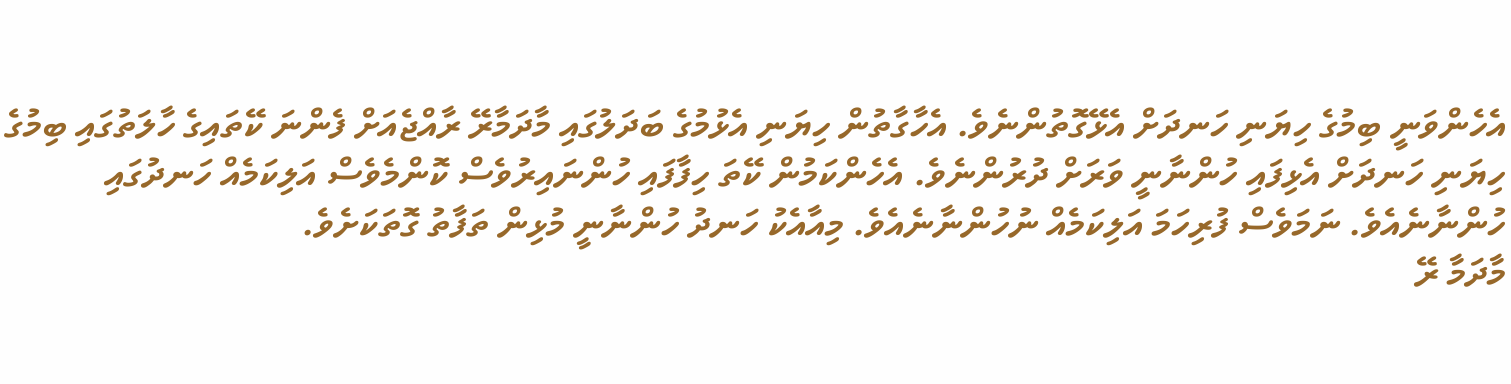އެހެންވަނީ ބިމުގެ ހިޔަނި ހަނދަށް އެޅޭގޮތުންނެވެ. އެހާގާތުން ހިޔަނި އެޅުމުގެ ބަދަލުގައި މާދަމާރޭ ރާއްޖެއަށް ފެންނަ ކޭތައިގެ ހާލަތުގައި ބިމުގެ ހިޔަނި ހަނދަށް އެޅިފައި ހުންނާނީ ވަރަށް ދުރުންނެވެ. އެހެންކަމުން ކޭތަ ހިފާފައި ހުންނައިރުވެސް ކޮންމެވެސް އަލިކަމެއް ހަނދުގައި ހުންނާނެއެވެ. ނަމަވެސް ފުރިހަމަ އަލިކަމެއް ނުހުންނާނެއެވެ. މިއާއެކު ހަނދު ހުންނާނީ މުޅިން ތަފާތު ގޮތަކަށެވެ.
މާދަމާ ރޭ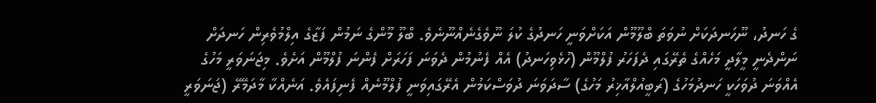ގެ ހަނދު، ނޫހަނދަކަށް ނުވަތަ ބްލޫމޫން އަކަށްވަނީ ހަނދުގެ ކުލަ ނޫވެގެނެއްނޫނެވެ. ބްލޫ މޫންގެ ނަމުން ފަޒާގެ އިލްމުވެރިން ހަނދަށް ނަންދެނީ މީލާދީ މަހެއްގެ ތެރޭގައި ދެފަހަރު ފުލްމޫން (ހުޅެވިހަނދު) އެއް ފެނުމުން ދެވަނަ ފަހަރަށް ފެންނަ ފުލްމޫން އަށެވެ. މިޖަނަވަރީ މަހުގެ އެއްވަނަ ދުވަހަކީ ހަނދުމަހުގެ (ރަބީއުލްއާޚިރު މަހުގެ) ސާދަވަނަ ދުވަސްކަމުން އެރޭގައިވަނީ ފުލްމޫނެއް ފެނިފައެވެ. އަނެއްކާ މާދަމޭރޭ (ޖަނަވަރީ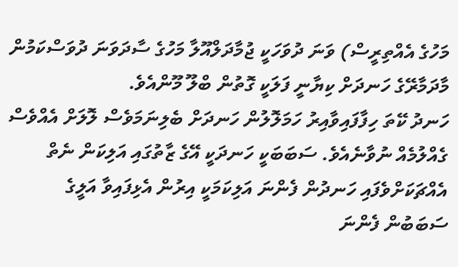މަހުގެ އެއްތިރީސް) ވަނަ ދުވަހަކީ ޖުމާދަލްއޫލާ މަހުގެ ސާދަވަނަ ދުވަސްކަމުން މާދަމާރޭގެ ހަނދަށް ކިޔާނީ ފަލަކީ ގޮތުން ބްލޫ މޫންއެވެ.
ހަނދު ކޭތަ ހިފާފައިވާއިރު ހަމަލޮލުން ހަނދަށް ބެލިނަމަވެސް ލޮލަށް އެއްވެސް ގެއްލުމެއް ނުވާނެއެވެ. ސަބަބަކީ ހަނދަކީ އޭގެ ޒާތުގައި އަލިކަން ނެތް އެއްޗަކަށްވެފައި ހަނދުން ފެންނަ އަލިކަމަކީ އިރުން އެޅިފައިވާ އަލީގެ ސަބަބުން ފެންނަ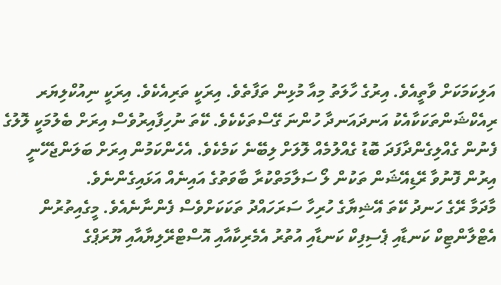އަލިކަމަކަށް ވާތީއެވެ. އިރުގެ ހާލަތު މިއާ މުޅިން ތަފާތެވެ. އިރަކީ ތަރިއެކެވެ. އިރަކީ ނިއުކްލިޔަރ ރިއެކްޝަންތަކަކާއެކު އަނދައަނދާ ހުންނަ ގޭސްތަކެކެވެ. ކޭތަ ނުހިފާއިރުވެސް އިރަށް ބެލުމަކީ ލޮލުގެ ފެނުން ގެއްލިގެންދާފަދަ ބޮޑު ގެއްލުމެއް ލޮލަށް ލިބޭނެ ކަމެކެވެ. އެހެންކަމުން އިރަށް ބަލަންޖެހޭނީ އިރުން ފޮނުވާ ރޭޑިއޭޝަން ތަކުން ލޯ ސަލާމަތްކުރާ ބާވަތުގެ އައިނެއް އަޅައިގެންނެވެ.
މާދަމާ ރޭގެ ހަނދު ކޭތަ އޭޝިޔާގެ ހުރިހާ ސަރަހައްދު ތަކަކަށްވެސް ފެންނާނެއެވެ. މީގެއިތުރުން އެޓްލާންޓިކް ކަނޑާއި ޕެސިފިކް ކަނޑާއި އުތުރު އެމެރިކާއާއި އޮސްޓްރޭލިޔާއާއި ޔޫރަޕްގެ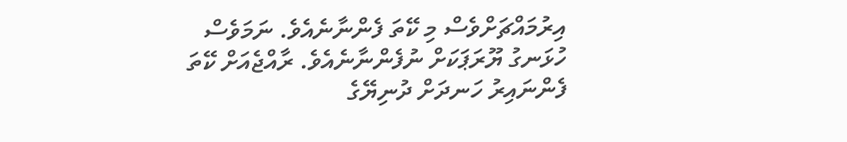އިރުމައްޗަށްވެސް މި ކޭތަ ފެންނާނެއެވެ. ނަމަވެސް ހުޅަނގު ޔޫރަޕަކަށް ނުފެންނާނެއެވެ. ރާއްޖެއަށް ކޭތަ ފެންނައިރު ހަނދަށް ދުނިޔޭގެ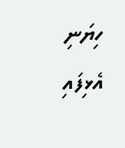ހިޔަނި އެޅިފައި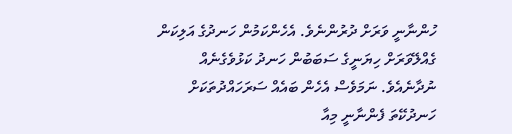ހުންނާނީ ވަރަށް ދުރުންނެވެ. އެހެންކަމުން ހަނދުގެ އަލިކަން ގެއްލޭވަރަށް ހިޔަނީގެ ސަބަބުން ހަނދު ކަޅުވެގެނެއް ނުދާނެއެވެ. ނަމަވެސް އެހެން ބައެއް ސަރަހައްދުތަކަށް ހަނދުކޭތަ ފެންނާނީ މިއާ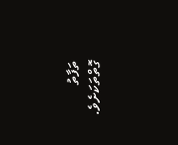ތަފާތު ގޮތްތަކަށެވެ.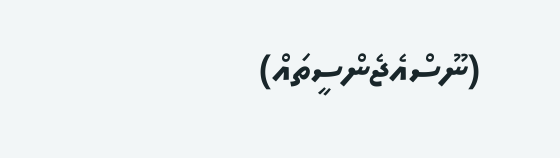(ނޫސްއެޖެންސީތައް)